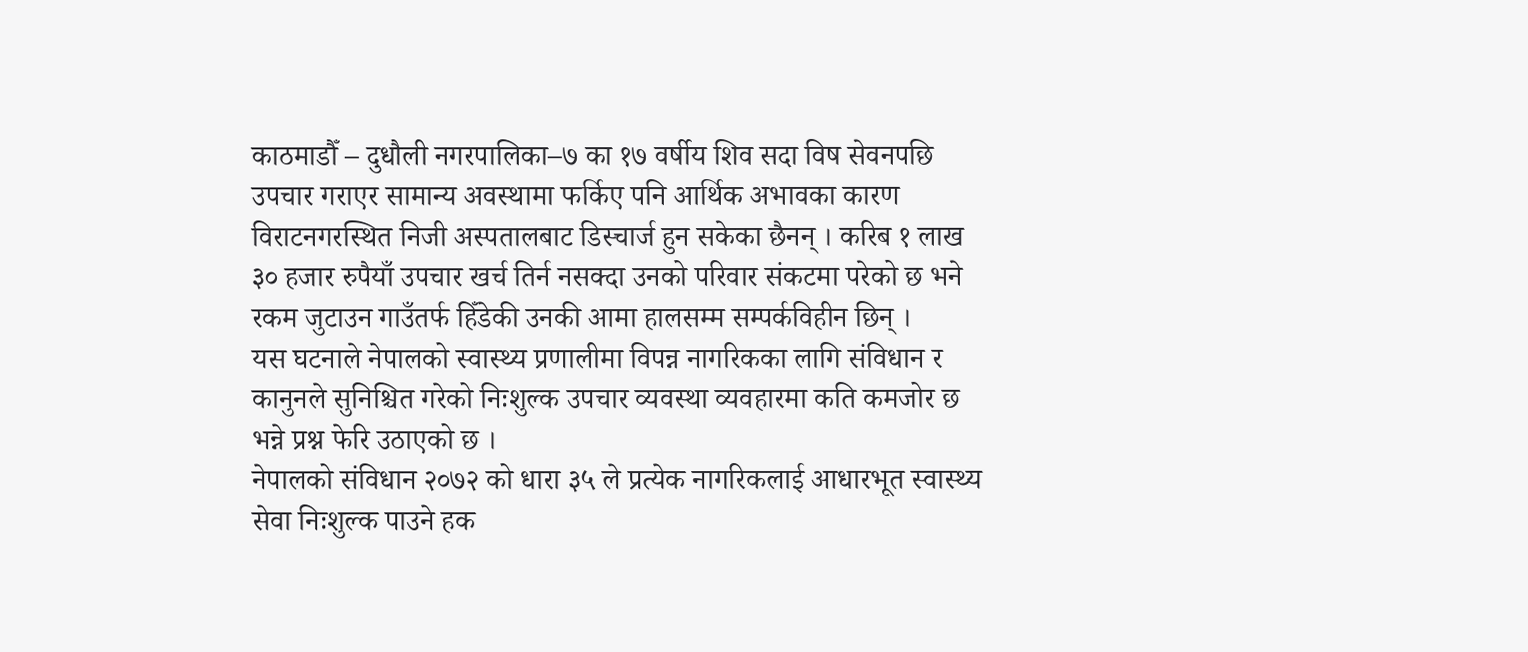काठमाडौँ – दुधौली नगरपालिका–७ का १७ वर्षीय शिव सदा विष सेवनपछि उपचार गराएर सामान्य अवस्थामा फर्किए पनि आर्थिक अभावका कारण विराटनगरस्थित निजी अस्पतालबाट डिस्चार्ज हुन सकेका छैनन् । करिब १ लाख ३० हजार रुपैयाँ उपचार खर्च तिर्न नसक्दा उनको परिवार संकटमा परेको छ भने रकम जुटाउन गाउँतर्फ हिँडेकी उनकी आमा हालसम्म सम्पर्कविहीन छिन् ।
यस घटनाले नेपालको स्वास्थ्य प्रणालीमा विपन्न नागरिकका लागि संविधान र कानुनले सुनिश्चित गरेको निःशुल्क उपचार व्यवस्था व्यवहारमा कति कमजोर छ भन्ने प्रश्न फेरि उठाएको छ ।
नेपालको संविधान २०७२ को धारा ३५ ले प्रत्येक नागरिकलाई आधारभूत स्वास्थ्य सेवा निःशुल्क पाउने हक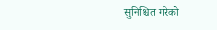सुनिश्चित गरेको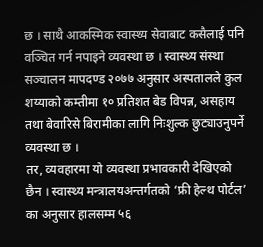छ । साथै आकस्मिक स्वास्थ्य सेवाबाट कसैलाई पनि वञ्चित गर्न नपाइने व्यवस्था छ । स्वास्थ्य संस्था सञ्चालन मापदण्ड २०७७ अनुसार अस्पतालले कुल शय्याको कम्तीमा १० प्रतिशत बेड विपन्न, असहाय तथा बेवारिसे बिरामीका लागि निःशुल्क छुट्याउनुपर्ने व्यवस्था छ ।
तर, व्यवहारमा यो व्यवस्था प्रभावकारी देखिएको छैन । स्वास्थ्य मन्त्रालयअन्तर्गतको ‘फ्री हेल्थ पोर्टल’ का अनुसार हालसम्म ५६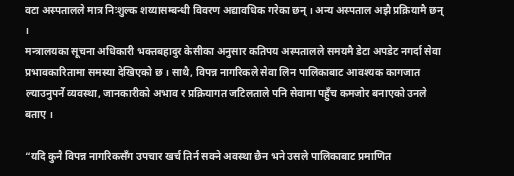वटा अस्पतालले मात्र निःशुल्क शय्यासम्बन्धी विवरण अद्यावधिक गरेका छन् । अन्य अस्पताल अझै प्रक्रियामै छन् ।
मन्त्रालयका सूचना अधिकारी भक्तबहादुर केसीका अनुसार कतिपय अस्पतालले समयमै डेटा अपडेट नगर्दा सेवा प्रभावकारितामा समस्या देखिएको छ । साथै, विपन्न नागरिकले सेवा लिन पालिकाबाट आवश्यक कागजात ल्याउनुपर्ने व्यवस्था, जानकारीको अभाव र प्रक्रियागत जटिलताले पनि सेवामा पहुँच कमजोर बनाएको उनले बताए ।

“यदि कुनै विपन्न नागरिकसँग उपचार खर्च तिर्न सक्ने अवस्था छैन भने उसले पालिकाबाट प्रमाणित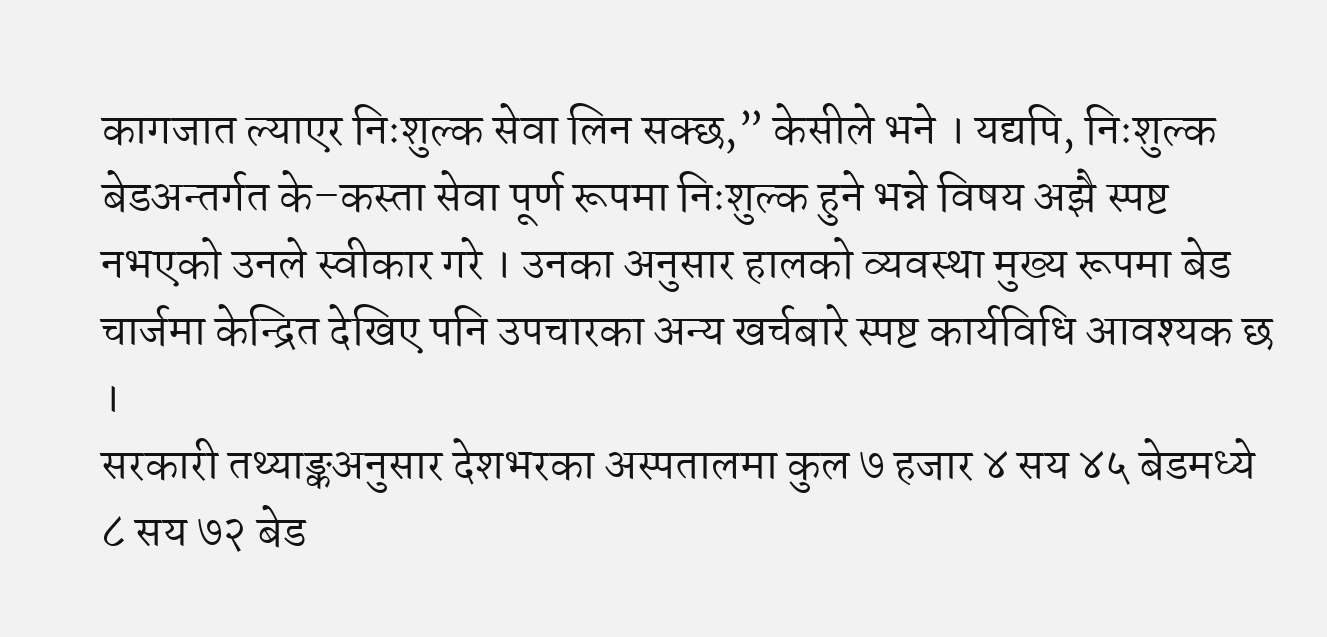कागजात ल्याएर निःशुल्क सेवा लिन सक्छ,” केसीले भने । यद्यपि, निःशुल्क बेडअन्तर्गत के–कस्ता सेवा पूर्ण रूपमा निःशुल्क हुने भन्ने विषय अझै स्पष्ट नभएको उनले स्वीकार गरे । उनका अनुसार हालको व्यवस्था मुख्य रूपमा बेड चार्जमा केन्द्रित देखिए पनि उपचारका अन्य खर्चबारे स्पष्ट कार्यविधि आवश्यक छ ।
सरकारी तथ्याङ्कअनुसार देशभरका अस्पतालमा कुल ७ हजार ४ सय ४५ बेडमध्ये ८ सय ७२ बेड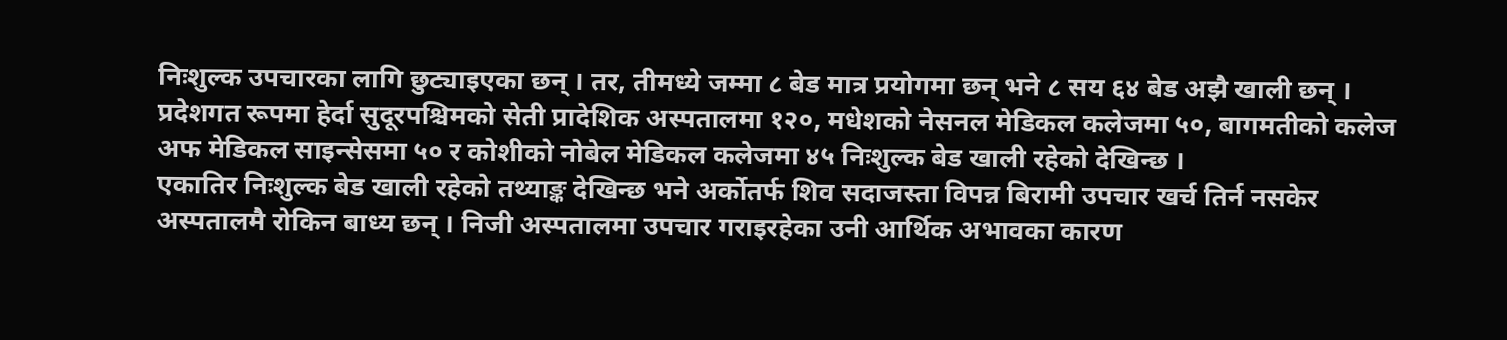निःशुल्क उपचारका लागि छुट्याइएका छन् । तर, तीमध्ये जम्मा ८ बेड मात्र प्रयोगमा छन् भने ८ सय ६४ बेड अझै खाली छन् । प्रदेशगत रूपमा हेर्दा सुदूरपश्चिमको सेती प्रादेशिक अस्पतालमा १२०, मधेशको नेसनल मेडिकल कलेजमा ५०, बागमतीको कलेज अफ मेडिकल साइन्सेसमा ५० र कोशीको नोबेल मेडिकल कलेजमा ४५ निःशुल्क बेड खाली रहेको देखिन्छ ।
एकातिर निःशुल्क बेड खाली रहेको तथ्याङ्क देखिन्छ भने अर्कोतर्फ शिव सदाजस्ता विपन्न बिरामी उपचार खर्च तिर्न नसकेर अस्पतालमै रोकिन बाध्य छन् । निजी अस्पतालमा उपचार गराइरहेका उनी आर्थिक अभावका कारण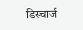डिस्चार्ज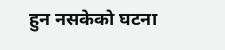हुन नसकेको घटना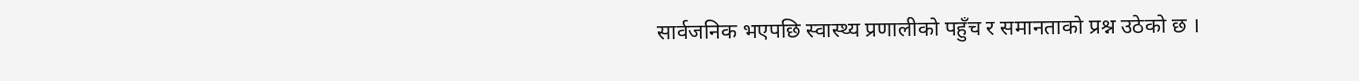सार्वजनिक भएपछि स्वास्थ्य प्रणालीको पहुँच र समानताको प्रश्न उठेको छ ।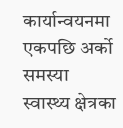कार्यान्वयनमा एकपछि अर्को समस्या
स्वास्थ्य क्षेत्रका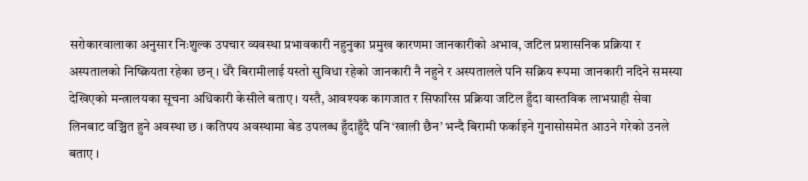सरोकारवालाका अनुसार निःशुल्क उपचार व्यवस्था प्रभावकारी नहुनुका प्रमुख कारणमा जानकारीको अभाव, जटिल प्रशासनिक प्रक्रिया र अस्पतालको निष्क्रियता रहेका छन् । धेरै बिरामीलाई यस्तो सुविधा रहेको जानकारी नै नहुने र अस्पतालले पनि सक्रिय रूपमा जानकारी नदिने समस्या देखिएको मन्त्रालयका सूचना अधिकारी केसीले बताए । यस्तै, आवश्यक कागजात र सिफारिस प्रक्रिया जटिल हुँदा वास्तविक लाभग्राही सेवा लिनबाट वञ्चित हुने अवस्था छ । कतिपय अवस्थामा बेड उपलब्ध हुँदाहुँदै पनि ‘खाली छैन’ भन्दै बिरामी फर्काइने गुनासोसमेत आउने गरेको उनले बताए ।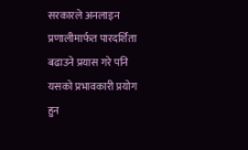सरकारले अनलाइन प्रणालीमार्फत पारदर्शिता बढाउने प्रयास गरे पनि यसको प्रभावकारी प्रयोग हुन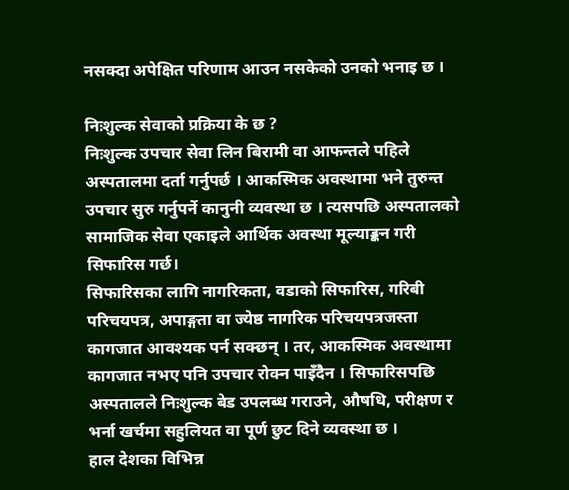नसक्दा अपेक्षित परिणाम आउन नसकेको उनको भनाइ छ ।

निःशुल्क सेवाको प्रक्रिया के छ ?
निःशुल्क उपचार सेवा लिन बिरामी वा आफन्तले पहिले अस्पतालमा दर्ता गर्नुपर्छ । आकस्मिक अवस्थामा भने तुरुन्त उपचार सुरु गर्नुपर्ने कानुनी व्यवस्था छ । त्यसपछि अस्पतालको सामाजिक सेवा एकाइले आर्थिक अवस्था मूल्याङ्कन गरी सिफारिस गर्छ।
सिफारिसका लागि नागरिकता, वडाको सिफारिस, गरिबी परिचयपत्र, अपाङ्गता वा ज्येष्ठ नागरिक परिचयपत्रजस्ता कागजात आवश्यक पर्न सक्छन् । तर, आकस्मिक अवस्थामा कागजात नभए पनि उपचार रोक्न पाइँदैन । सिफारिसपछि अस्पतालले निःशुल्क बेड उपलब्ध गराउने, औषधि, परीक्षण र भर्ना खर्चमा सहुलियत वा पूर्ण छुट दिने व्यवस्था छ ।
हाल देशका विभिन्न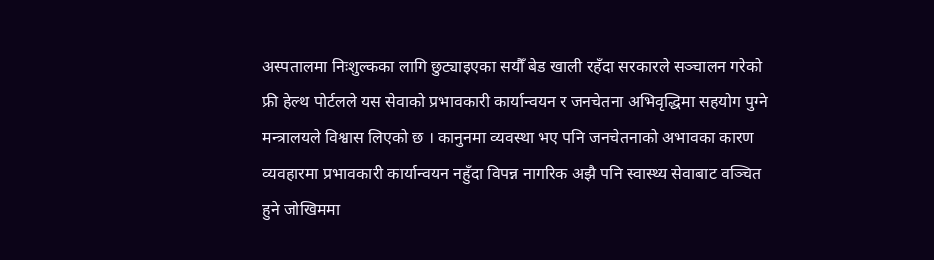अस्पतालमा निःशुल्कका लागि छुट्याइएका सयौँ बेड खाली रहँदा सरकारले सञ्चालन गरेको फ्री हेल्थ पोर्टलले यस सेवाको प्रभावकारी कार्यान्वयन र जनचेतना अभिवृद्धिमा सहयोग पुग्ने मन्त्रालयले विश्वास लिएको छ । कानुनमा व्यवस्था भए पनि जनचेतनाको अभावका कारण व्यवहारमा प्रभावकारी कार्यान्वयन नहुँदा विपन्न नागरिक अझै पनि स्वास्थ्य सेवाबाट वञ्चित हुने जोखिममा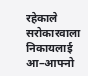रहेकाले सरोकारवाला निकायलाई आ–आफ्नो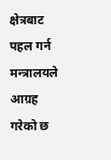क्षेत्रबाट पहल गर्न मन्त्रालयले आग्रह गरेको छ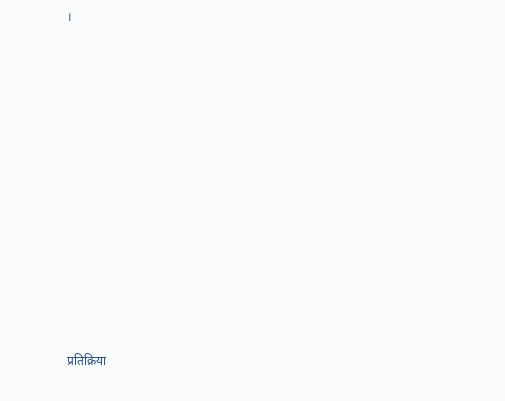।













प्रतिक्रिया